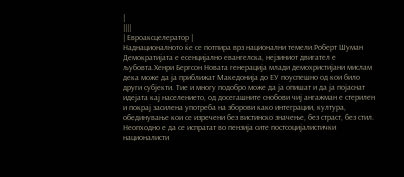|
||||
| Евроаксцелератор |
Наднационалното ќе се потпира врз национални темели.Роберт Шуман Демократијата е есенцијално евангелска, нејзиниот двигател е љубовта.Хенри Бергсон Новата генерација млади демохристијани мислам дека може да ја приближат Македонија до ЕУ поуспешно од кои било други субјекти. Тие и многу подобро може да ја опишат и да ја појаснат идејата кај населението, од досегашните снобови чиј ангажман е стерилен и покрај засилена употреба на зборови како интеграции, култура, обединување кои се изречени без вистинско значење, без страст, без стил. Неопходно е да се испратат во пензија сите постсоцијалистички националисти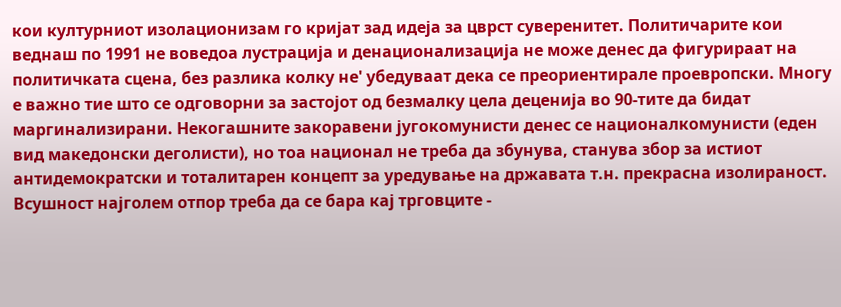кои културниот изолационизам го кријат зад идеја за цврст суверенитет. Политичарите кои веднаш по 1991 не воведоа лустрација и денационализација не може денес да фигурираат на политичката сцена, без разлика колку не' убедуваат дека се преориентирале проевропски. Многу е важно тие што се одговорни за застојот од безмалку цела деценија во 90-тите да бидат маргинализирани. Некогашните закоравени југокомунисти денес се националкомунисти (еден вид македонски деголисти), но тоа национал не треба да збунува, станува збор за истиот антидемократски и тоталитарен концепт за уредување на државата т.н. прекрасна изолираност. Всушност најголем отпор треба да се бара кај трговците -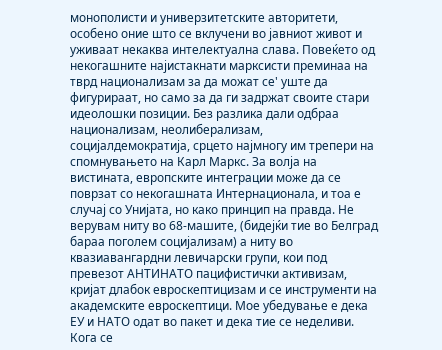монополисти и универзитетските авторитети, особено оние што се вклучени во јавниот живот и уживаат некаква интелектуална слава. Повеќето од некогашните најистакнати марксисти преминаа на тврд национализам за да можат се' уште да фигурираат, но само за да ги задржат своите стари идеолошки позиции. Без разлика дали одбраа национализам, неолиберализам, социјалдемократија, срцето најмногу им трепери на спомнувањето на Карл Маркс. За волја на вистината, европските интеграции може да се поврзат со некогашната Интернационала, и тоа е случај со Унијата, но како принцип на правда. Не верувам ниту во 68-машите, (бидејќи тие во Белград бараа поголем социјализам) а ниту во квазиавангардни левичарски групи, кои под превезот АНТИНАТО пацифистички активизам, кријат длабок евроскептицизам и се инструменти на академските евроскептици. Мое убедување е дека ЕУ и НАТО одат во пакет и дека тие се неделиви. Кога се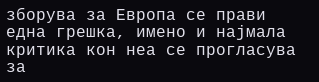зборува за Европа се прави една грешка, имено и најмала критика кон неа се прогласува за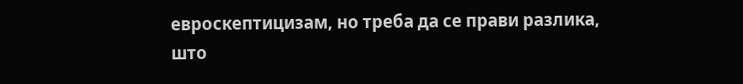евроскептицизам, но треба да се прави разлика, што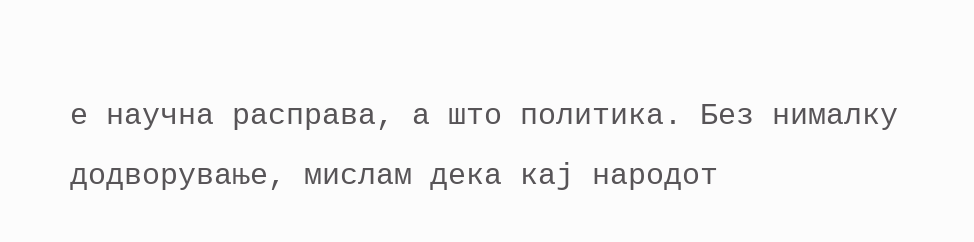е научна расправа, а што политика. Без нималку додворување, мислам дека кај народот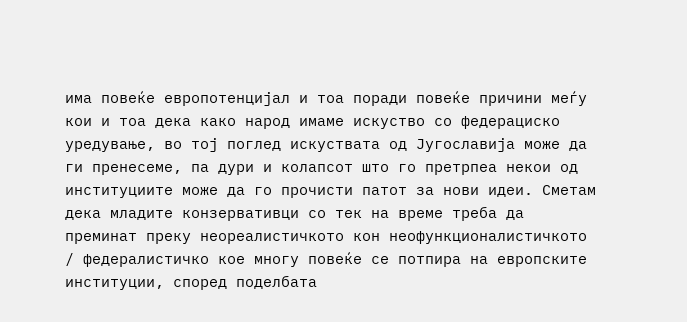има повеќе европотенцијал и тоа поради повеќе причини меѓу кои и тоа дека како народ имаме искуство со федерациско уредување, во тој поглед искуствата од Југославија може да ги пренесеме, па дури и колапсот што го претрпеа некои од институциите може да го прочисти патот за нови идеи. Сметам дека младите конзервативци со тек на време треба да преминат преку неореалистичкото кон неофункционалистичкото / федералистичко кое многу повеќе се потпира на европските институции, според поделбата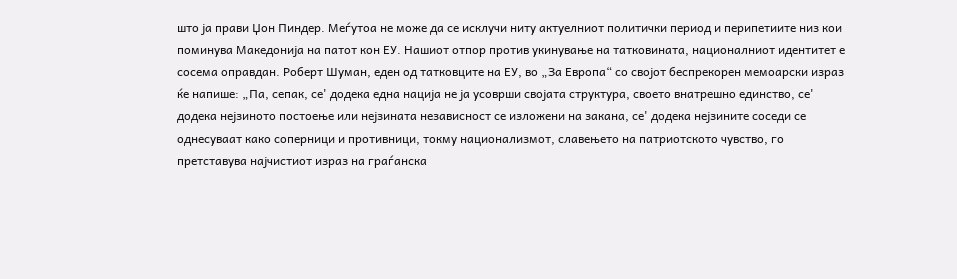што ја прави Џон Пиндер. Меѓутоа не може да се исклучи ниту актуелниот политички период и перипетиите низ кои поминува Македонија на патот кон ЕУ. Нашиот отпор против укинување на татковината, националниот идентитет е сосема оправдан. Роберт Шуман, еден од татковците на ЕУ, во „За Европа“ со својот беспрекорен мемоарски израз ќе напише: „Па, сепак, се' додека една нација не ја усоврши својата структура, своето внатрешно единство, се' додека нејзиното постоење или нејзината независност се изложени на закана, се' додека нејзините соседи се однесуваат како соперници и противници, токму национализмот, славењето на патриотското чувство, го претставува најчистиот израз на граѓанска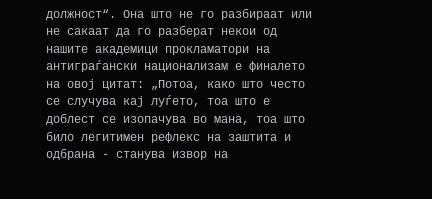должност“. Она што не го разбираат или не сакаат да го разберат некои од нашите академици прокламатори на антиграѓански национализам е финалето на овој цитат: „Потоа, како што често се случува кај луѓето, тоа што е доблест се изопачува во мана, тоа што било легитимен рефлекс на заштита и одбрана - станува извор на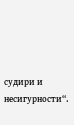судири и несигурности“.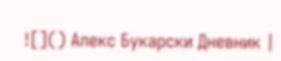![]() Алекс Букарски Дневник |